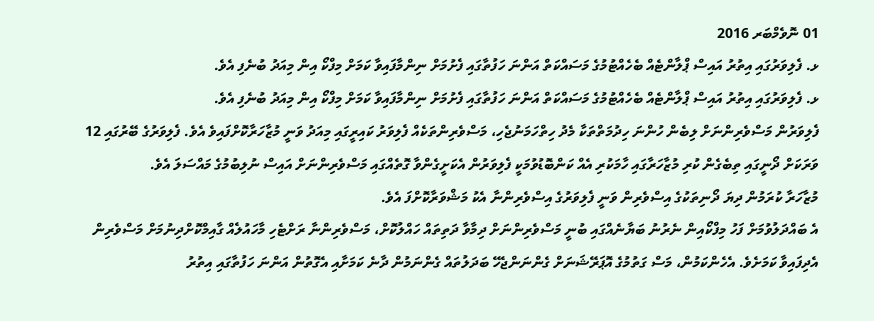01 ނޮވެމްބަރ 2016
ޅ. ފެލިވަރުގައި އިތުރު އައިސް ޕްލާންޓެއް ބެހެއްޓުމުގެ މަސައްކަތް އަންނަ ހަފުތާގައި ފެށުމަށް ނިންމާފައިވާ ކަމަށް މިފްކޯ އިން މިއަދު ބުނެފި އެވެ.
ޅ. ފެލިވަރުގައި އިތުރު އައިސް ޕްލާންޓެއް ބެހެއްޓުމުގެ މަސައްކަތް އަންނަ ހަފުތާގައި ފެށުމަށް ނިންމާފައިވާ ކަމަށް މިފްކޯ އިން މިއަދު ބުނެފި އެވެ.
ފެލިވަރުން މަސްވެރިންނަށް ލިބެން ހުންނަ ހިދުމަތްތަކާ މެދު ހިތްހަމަނުޖެހި، މަސްވެރިންތަކެއް ފެލިވަރު ކައިރީގައި މިއަދު ވަނީ މުޒާހަރާކޮށްފައިވެ އެވެ. ފެލިވަރުގެ ބޭރުގައި 12 ވަރަކަށް ދޯނީގައި ތިބެގެން ކުރި މުޒާހަރާގައި ހާމަކުރި އެއް ކަންބޮޑުވުމަކީ ފެލިވަރުން އެކަށީގެންވާ ގޮތެއްގައި މަސްވެރިންނަށް އައިސް ނުލިބުމުގެ މައްސަލަ އެވެ.
މުޒާހަރާ ކުރަމުން ދިޔަ ދޯނިތަކުގެ އިސްވެރިން ވަނީ ފެލިވަރުގެ އިސްވެރިންނާ އެކު މަޝްވަރާކޮށްފަ އެވެ.
އެ ބައްދަލުވުމަށް ފަހު މިފްކޯއިން ނެރުނު ބަޔާނެއްގައި ބުނީ މަސްވެރިންނަށް ދިމާވާ ދަތިތައް ހައްލުކޮށް، މަސްވެރިންނާ ރަށްޓެހި މާހައުލެއް ގާއިމްކޮށްދިނުމަށް މަސްވެރިން އެދިފައިވާ ކަމަށެވެ. އެހެންކަމުން، މަސް ގަތުމުގެ އޮޕަރޭޝަނަށް ގެންނަންޖެހޭ ބަދަލުތައް ގެންނަމުން ދާނެ ކަމަށާއި އެގޮތުން އަންނަ ހަފުތާގައި އިތުރު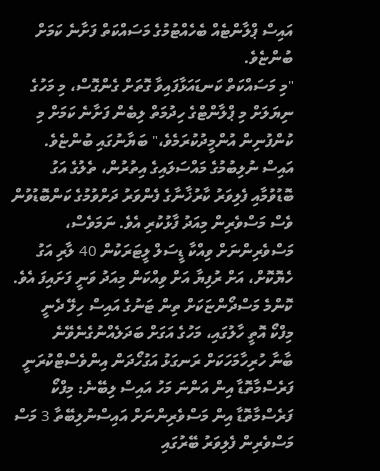އައިސް ޕްލާންޓެއް ބެހެއްޓުމުގެ މަސައްކަތް ފަށާނެ ކަމަށް ބުންޏެވެ.
"މި މަސައްކަތް ކަނޑައަޅާފައިވާ ގޮތަށް ގެންގޮސް، މި މަހުގެ ނިޔަލަށް މި ޕްލާންޓްގެ ހިދުމަތް ލިބެން ފަށާނެ ކަމަށް މި ކުންފުނިން އުންމީދުކުރަމެވެ،" ބަޔާނުގައި ބުންޏެވެ.
އައިސް ނުލިބުމުގެ މައްސަލައިގެ އިތުރުން، ތެލުގެ އަގު ބޮޑުވުމާއި ފެލިވަރު ކާރުޚާނާގެ ފެންވަރު ދަށްވުމުގެ ކަންބޮޑުވުން ވެސް މަސްވެރިން މިއަދު ފާޅުކުރި އެވެ. ނަމަވެސް، މަސްވެރިންނަށް ވިއްކާ ޑީސަލް ލީޓަރަކުން 40 ލާރި އަގު ހެޔޮކޮށް، އަށް ރުފިޔާ އަށް ވިއްކަން މިއަދު ވަނީ ފަށައިފަ އެވެ.
ކޮންމެ މަސްދޯންޏަކަށް ތިން ޓަނުގެ އައިސް ހިލޭ ދެނީ
މިފްކޯ އޮތީ ހާލުގައި، މަހުގެ އަގަށް ބަދަލެއްނުގެނެވޭނެ
ބާނާ ހުރިހާމަހަކަށް ރަނގަޅު އަގުހޯދަން އިންވެސްޓްކުރަނީ
ފަރެސްމާތޮޑާ އިން އަންނަ މަހު އައިސް ލިބޭނެ: މިފްކޯ
ފަރެސްމާތޮޑާ އިން މަސްވެރިންނަށް އައިސްނުލިބޭތާ 3 މަސް
މަސްވެރިން ފެލިވަރު ބޭރުގައި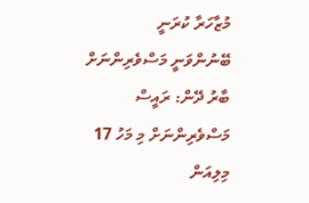މުޒާހަރާ ކުރަނީ
ބޭނުންވަނީ މަސްވެރިންނަށް ބާރު ދޭން: ރައީސް
މަސްވެރިންނަށް މި މަހު 17 މިލިއަން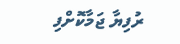ރުފިޔާ ޖަމާކޮށްފި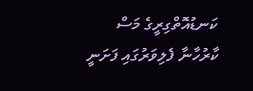ކަނޑުއޮތްގިރީގެ މަސް ކާރުހާނާ ފެލިވަރުގައި ފަށަނީ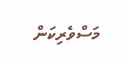މަސްވެރިކަން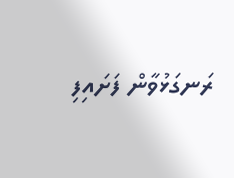ރަނގަޅުވާން ފަށައިފި